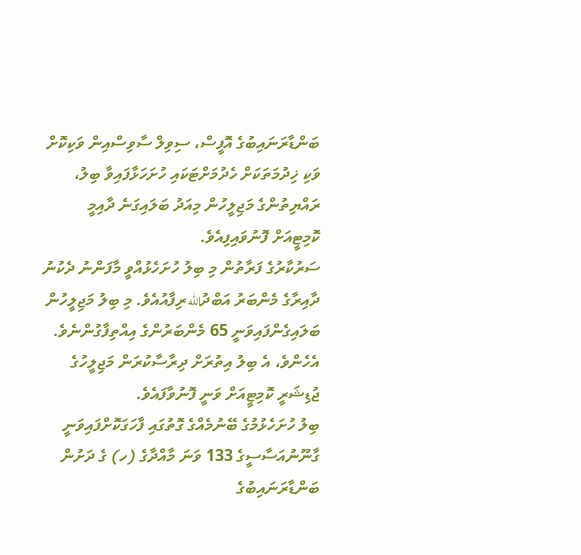ބަންޑާރަނައިބުގެ އޮފީސް، ސިވިލް ސާވިސްއިން ވަކިކޮށް ވަކި ޚިދުމަތަކަށް ހެދުމަށްޓަކައި ހުށަހަޅާފައިވާ ބިލު، ރައްޔިތުންގެ މަޖިލީހުން މިއަދު ބަލައިގަނެ ދާއިމީ ކޮމިޓީއަށް ފޮނުވައިފިއެވެ.
ސަރުކާރުގެ ފަރާތުން މި ބިލު ހުށަހެޅުއްވީ މާފަންނު ދެކުނު ދާއިރާގެ މެންބަރު އަބްދުالله ރިފާއުއެވެ. މި ބިލު މަޖިލީހުން ބަލައިގެންފައިވަނީ 65 މެންބަރުންގެ އިއްތިފާގުންނެވެ.
އެހެންވެ، އެ ބިލު އިތުރަށް ދިރާސާކުރަން މަޖިލީހުގެ ޖުޑިޝަރީ ކޮމިޓީއަށް ވަނީ ފޮނުވާފައެވެ.
ބިލު ހުށަހެޅުމުގެ ބޭނުމެއްގެ ގޮތުގައި ފާހަގަކޮށްފައިވަނީ ގާނޫނުއަސާސީގެ 133 ވަނަ މާއްދާގެ (ހ) ގެ ދަށުން ބަންޑާރަނައިބުގެ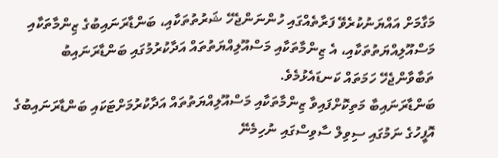މަގާމަށް އައްޔަނުކުރެވޭ ފަރާތެއްގައި ހުންނަންޖެހޭ ޝަރުތުތަކާއި، ބަންޑާރަނައިބުގެ ޒިންމާތަކާއި މަސްއޫލިއްޔަތުތަކާއި، އެ ޒިންމާތަކާއި މަސްއޫލިއްޔަތުތައް އަދާކުރުމުގައި ބަންޑާރަނައިބު ތަބާވާންޖެހޭ ހަމަތައް ކަނޑައެޅުމެވެ.
ބަންޑާރަނައިބާ މަތިކޮށްފައިވާ ޒިންމާތަކާއި މަސްއޫލިއްޔަތުތައް އަދާކުރުމަށްޓަކައި ބަންޑާރަނައިބުގެ އޮފީހުގެ ނަމުގައި ސިވިލް ސާވިސްގައި ނުހިމެނޭ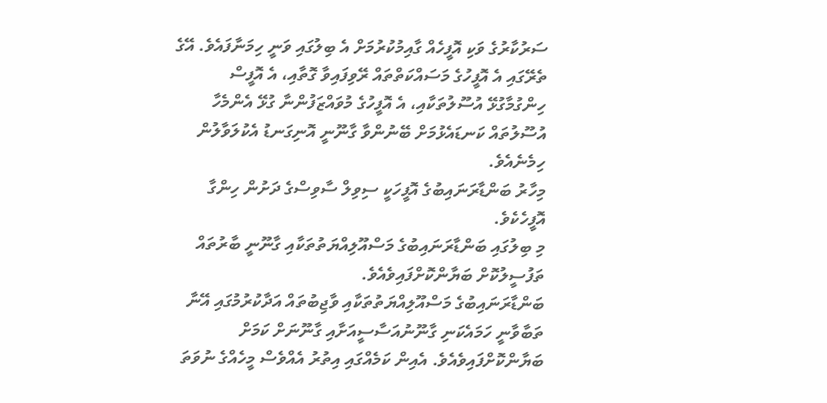ސަރުކާރުގެ ވަކި އޮފީހެއް ގާއިމުކުރުމަށް އެ ބިލުގައި ވަނީ ހިމަނާފައެވެ. އޭގެ ތެރޭގައި އެ އޮފީހުގެ މަސައްކަތްތައް ރޭވިފައިވާ ގޮތާއި، އެ އޮފީސް ހިންގުމާގުޅޭ އުސޫލުތަކާއި، އެ އޮފީހުގެ މުވައްޒަފުންނާ ގުޅޭ އެންމެހާ އުސޫލުތައް ކަނޑައެޅުމަށް ބޭނުންވާ ގާނޫނީ އޮނިގަނޑު އެކުލަވާލުން ހިމެނެއެވެ.
މިހާރު ބަންޑާރަނައިބުގެ އޮފީހަކީ ސިވިލް ސާވިސްގެ ދަށުން ހިންގާ އޮފީހެކެވެ.
މި ބިލުގައި ބަންޑާރަނައިބުގެ މަސްއޫލިއްޔަތުތަކާއި ގާނޫނީ ބާރުތައް ތަފުސީލުކޮށް ބަޔާންކޮށްފައިވެއެވެ.
ބަންޑާރަނައިބުގެ މަސްއޫލިއްޔަތުތަކާއި ވާޖިބުތައް އަދާކުރުމުގައި އޭނާ ތަބާވާނީ ހަމައެކަނި ގާނޫނުއަސާސީއަށާއި ގާނޫނަށް ކަމަށް ބަޔާންކޮށްފައިވެއެވެ. އެއިން ކަމެއްގައި އިތުރު އެއްވެސް މީހެއްގެ ނުވަތަ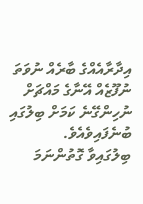އިދާރާއެއްގެ ބާރެއް ނުވަތަ ނުފޫޒެއް އޭނާގެ މައްޗަށް ނުހިންގޭނެ ކަމަށް ބިލުގައި ބުނެފައިވެއެވެ.
ބިލުގައިވާ ގޮތުންނަމަ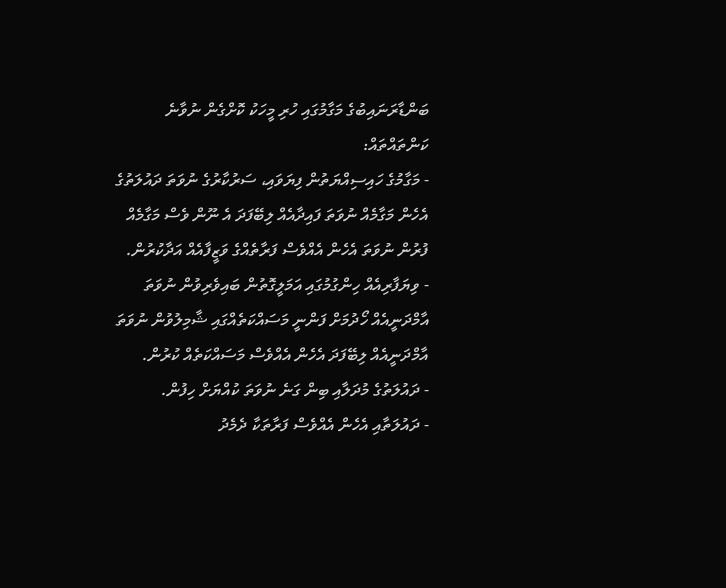ބަންޑާރަނައިބުގެ މަގާމުގައި ހުރި މީހަކު ކޮށްގެން ނުވާނެ ކަންތައްތައް:
- މަގާމުގެ ހައިސިއްޔަތުން ފިޔަވައި، ސަރުކާރުގެ ނުވަތަ ދައުލަތުގެ އެހެން މަގާމެއް ނުވަތަ ފައިދާއެއް ލިބޭފަދަ އެ ނޫން ވެސް މަގާމެއް ފުރުން ނުވަތަ އެހެން އެއްވެސް ފަރާތެއްގެ ވަޒީފާއެއް އަދާކުރުން.
- ވިޔަފާރިއެއް ހިންގުމުގައި އަމަލީގޮތުން ބައިވެރިވުން ނުވަތަ އާމްދަނީއެއް ހޯދުމަށް ފަންނީ މަސައްކަތެއްގައި ޝާމިލުވުން ނުވަތަ އާމްދަނީއެއް ލިބޭފަދަ އެހެން އެއްވެސް މަސައްކަތެއް ކުރުން.
- ދައުލަތުގެ މުދަލާއި ބިން ގަނެ ނުވަތަ ކުއްޔަށް ހިފުން.
- ދައުލަތާއި އެހެން އެއްވެސް ފަރާތަކާ ދެމެދު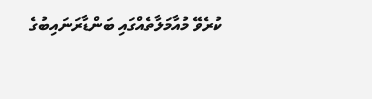ކުރެވޭ މުއާމަލާތެއްގައި ބަންޑާރަނައިބުގެ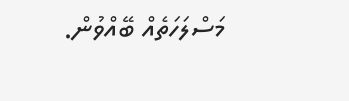މަސްލަހަތެއް ބޭއްވުން.